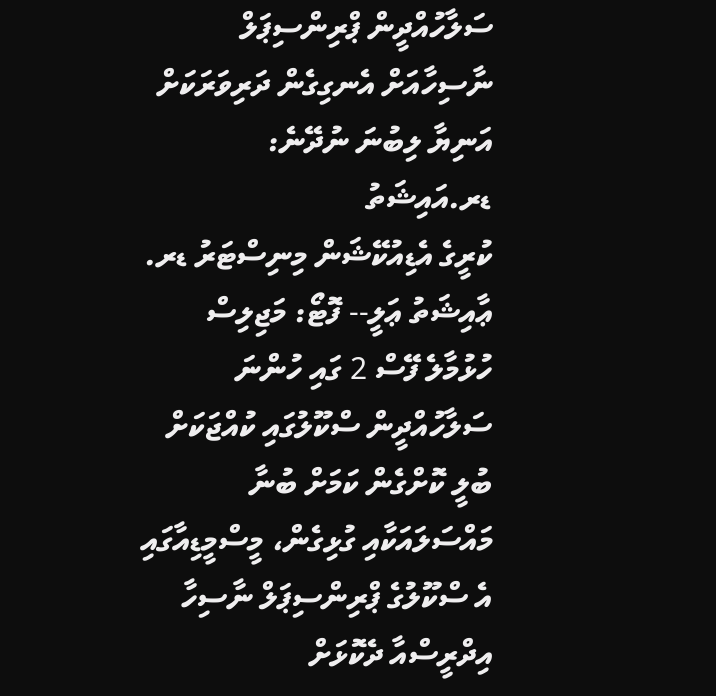ސަލާހުއްދީން ޕްރިންސިޕަލް ނާސިހާއަށް އެނގިގެން ދަރިވަރަކަށް އަނިޔާ ލިބުނަ ނުދޭނެ: ޑރ.އައިޝަތު
ކުރީގެ އެޑިއުކޭޝަން މިނިސްޓަރު ޑރ. ޢާއިޝަތު ޢަލީ-- ފޮޓޯ: މަޖިލިސް
ހުޅުމާލެ ފޭސް 2 ގައި ހުންނަ ސަލާހުއްދީން ސްކޫލުގައި ކުއްޖަކަށް ބުލީ ކޮށްގެން ކަމަށް ބުނާ މައްސަލައަކާއި ގުޅިގެން، މީސްމީޑިއާގައި އެ ސްކޫލުގެ ޕްރިންސިޕަލް ނާސިހާ އިދްރީސްއާ ދެކޮޅަށް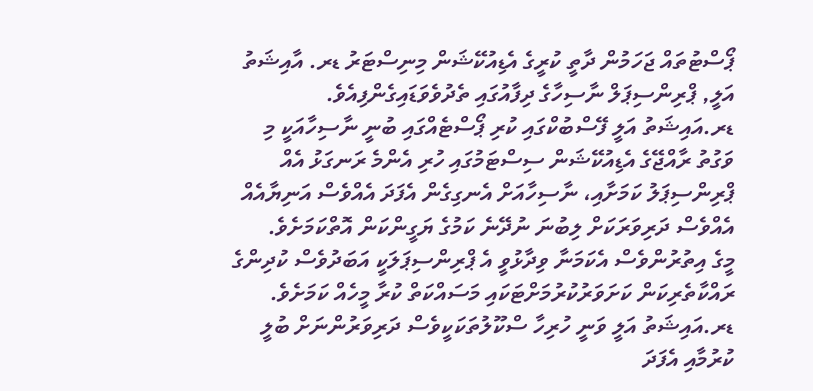ޕޯސްޓުތައް ޖަހަމުން ދާތީ ކުރީގެ އެޑިއުކޭޝަން މިނިސްޓަރު ޑރ. އާއިޝަތު އަލީ, ޕްރިންސިޕަލް ނާސިހާގެ ދިފާއުގައި ތެދުވެވަޑައިގެންފިއެވެ.
ޑރ.އައިޝަތު އަލީ ފޭސްބުކްގައި ކުރި ޕޯސްޓެއްގައި ބުނީ ނާސިހާއަކީ މި ވަގުތު ރާއްޖޭގެ އެޑިއުކޭޝަން ސިސްޓަމުގައި ހުރި އެންމެ ރަނގަޅު އެއް ޕްރިންސިޕަލު ކަމަށާއި، ނާސިހާއަށް އެނގިގެން އެފަދަ އެއްވެސް އަނިޔާއެއް އެއްވެސް ދަރިވަރަކަށް ލިބުނަ ނުދޭނެ ކަމުގެ ޔަގީންކަން އޮތްކަމަށެވެ.
މީގެ އިތުރުންވެސް އެކަމަނާ ވިދާޅުވީ އެ ޕްރިންސިޕަލަކީ އަބަދުވެސް ކުދިންގެ ރައްކާތެރިކަން ކަށަވަރުކުރުމަށްޓަކައި މަސައްކަތް ކުރާ މީހެއް ކަމަށެވެ.
ޑރ.އައިޝަތު އަލީ ވަނީ ހުރިހާ ސްކޫލުތަކަކީވެސް ދަރިވަރުންނަށް ބުލީ ކުރުމާއި އެފަދަ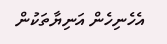އެހެނިހެން އަނިޔާތަކުން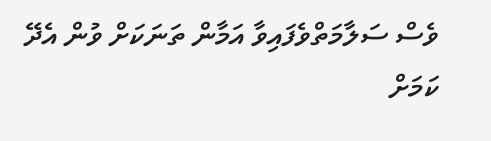ވެސް ސަލާމަތްވެފައިވާ އަމާން ތަނަކަށް ވުން އެދޭ ކަމަށް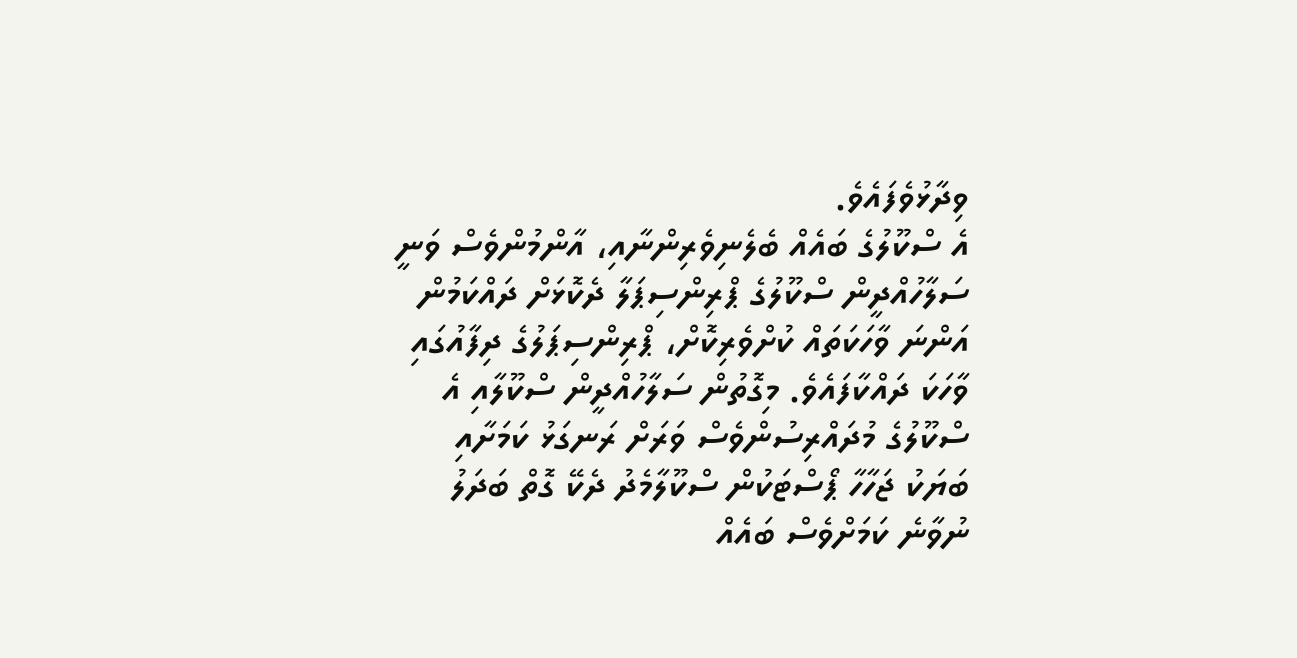ވިދާޅުވެފައެވެ.
އެ ސްކޫލުގެ ބައެއް ބެލެނިވެރިންނާއި، އާންމުންވެސް ވަނީ ސަލާހުއްދީން ސްކޫލުގެ ޕްރިންސިޕަލާ ދެކޮޅަށް ދައްކަމުން އަންނަ ވާހަކަތައް ކުށްވެރިކޮށް، ޕްރިންސިޕަލުގެ ދިފާއުގައި ވާހަކަ ދައްކާފައެވެ. މިގޮތުން ސަލާހުއްދީން ސްކޫލާއި އެ ސްކޫލުގެ މުދައްރިސުންވެސް ވަރަށް ރަނގަޅު ކަމަށާއި ބަޔަކު ޖަހާހާ ޕޯސްޓަކުން ސްކޫލާމެދު ދެކޭ ގޮތް ބަދަލު ނުވާނެ ކަމަށްވެސް ބައެއް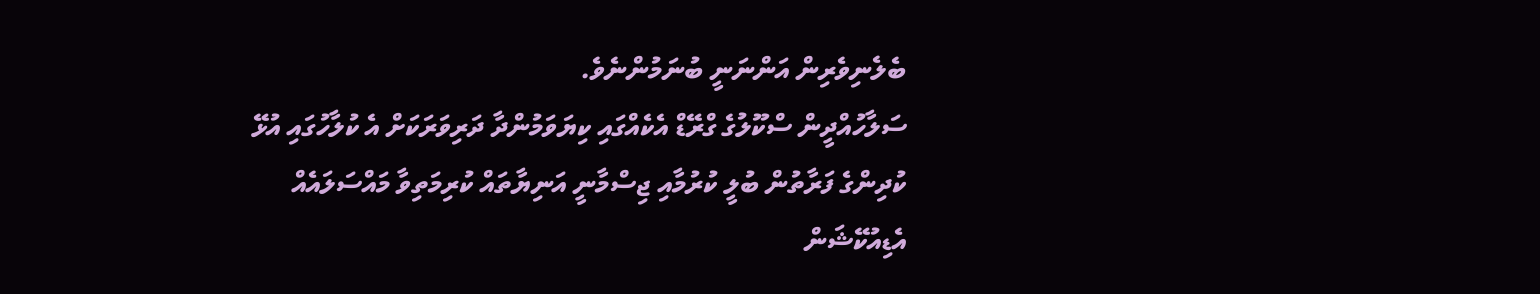ބެލެނިވެރިން އަންނަނީ ބުނަމުންނެވެ.
ސަލާހުއްދީން ސްކޫލުގެ ގްރޭޑް އެކެއްގައި ކިޔަވަމުންދާ ދަރިވަރަކަށް އެ ކުލާހުގައި އުޅޭ ކުދިންގެ ފަރާތުން ބުލީ ކުރުމާއި ޖިސްމާނީ އަނިޔާތައް ކުރިމަތިވާ މައްސަލައެއް  އެޑިއުކޭޝަން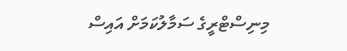މިނިސްޓްރީގެ ސަމާލުކަމަށް އައިސް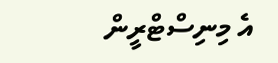އެ މިނިސްޓްރީން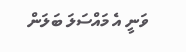ވަނީ އެ މައްސަލަ ބަލަން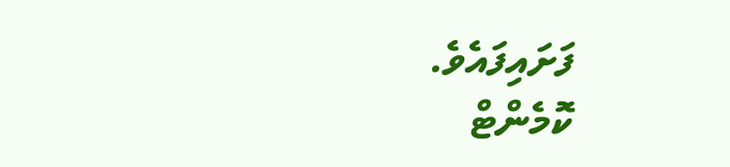ފަށައިފައެވެ.
ކޮމެންޓް